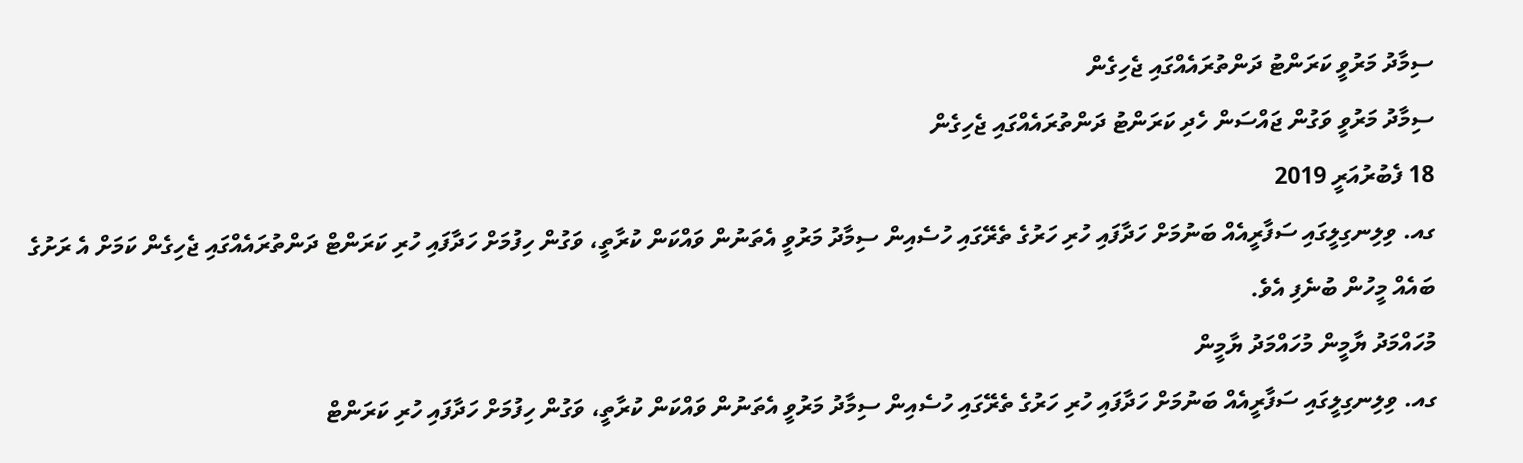ސިމާދު މަރުވީ ކަރަންޓު ދަންތުރައެއްގައި ޖެހިގެން
ސިމާދު މަރުވީ ވަގުން ޖައްސަން ހެދި ކަރަންޓު ދަންތުރައެއްގައި ޖެހިގެން
18 ފެބުރުއަރީ 2019
ގއ. ވިލިނގިލީގައި ސަފާރީއެއް ބަނުމަށް ހަދާފައި ހުރި ހަރުގެ ތެރޭގައި ހުސެއިން ސިމާދު މަރުވީ އެތަނުން ވައްކަން ކުރާތީ، ވަގުން ހިފުމަށް ހަދާފައި ހުރި ކަރަންޓް ދަންތުރައެއްގައި ޖެހިގެން ކަމަށް އެ ރަށުގެ ބައެއް މީހުން ބުނެފި އެވެ.
މުހައްމަދު ޔާމީން މުހައްމަދު ޔާމީން
ގއ. ވިލިނގިލީގައި ސަފާރީއެއް ބަނުމަށް ހަދާފައި ހުރި ހަރުގެ ތެރޭގައި ހުސެއިން ސިމާދު މަރުވީ އެތަނުން ވައްކަން ކުރާތީ، ވަގުން ހިފުމަށް ހަދާފައި ހުރި ކަރަންޓް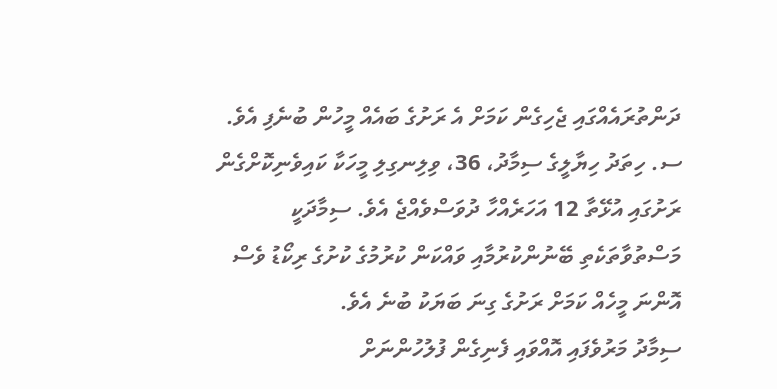ދަންތުރައެއްގައި ޖެހިގެން ކަމަށް އެ ރަށުގެ ބައެއް މީހުން ބުނެފި އެވެ.
ސ. ހިތަދު ހިޔާލީގެ ސިމާދު، 36، ވިލިނގިލި މީހަކާ ކައިވެނިކޮށްގެން ރަށުގައި އުޅޭތާ 12 އަހަރެއްހާ ދުވަސްވެއްޖެ އެވެ. ސިމާދަކީ މަސްތުވާތަކެތި ބޭނުންކުރުމާއި ވައްކަން ކުރުމުގެ ކުށުގެ ރިކޯޑު ވެސް އޮންނަ މީހެއް ކަމަށް ރަށުގެ ގިނަ ބަޔަކު ބުނެ އެވެ.
ސިމާދު މަރުވެފައި އޮއްވައި ފެނިގެން ފުލުހުންނަށް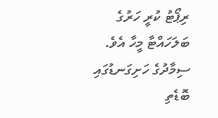ރިޕޯޓު ކުރީ ހަރުގެ ބަލަހައްޓާ މީހާ އެވެ. ސިމާދުގެ ހަށިގަނޑުގައި ބޮޑެތި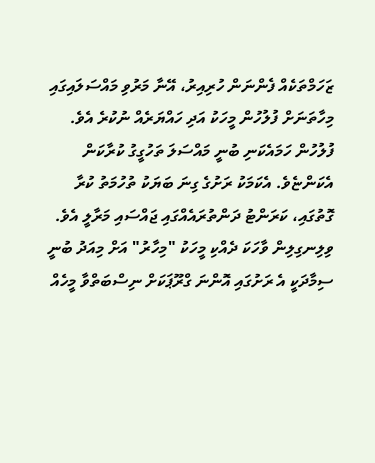ޒަހަމްތަކެއް ފެންނަން ހުރިއިރު، އޭނާ މަރުވި މައްސަލައިގައި މިހާތަނަށް ފުލުހުން މީހަކު އަދި ހައްޔަރެއް ނުކުރެ އެވެ. ފުލުހުން ހަމައެކަނި ބުނީ މައްސަލަ ތަހުގީގު ކުރާކަން އެކަންޏެވެ. އެކަމަކު ރަށުގެ ގިނަ ބަޔަކު ތުހުމަތު ކުރާ ގޮތުގައި، ކަރަންޓު ދަންތުރައެއްގައި ޖައްސައި މަރާލީ އެވެ.
ވިލިނގިލިން ވާހަކަ ދެއްކި މީހަކު "މިހާރު" އަށް މިއަދު ބުނީ ސިމާދަކީ އެ ރަށުގައި އޮންނަ ގްރޫޕަކަށް ނިސްބަތްވާ މީހެއް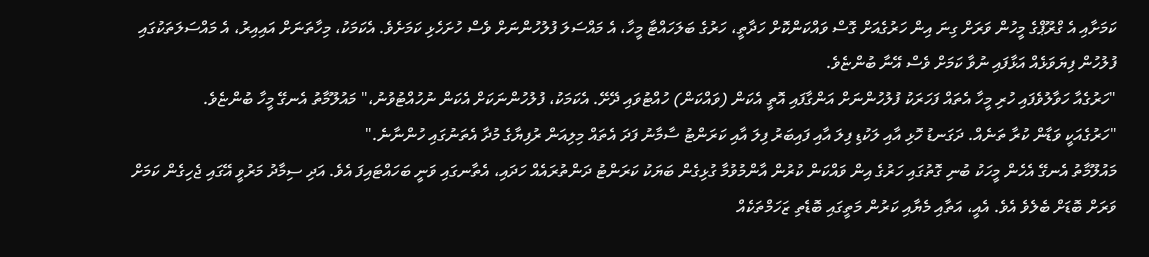ކަމަށާއި އެ ގްރޫޕްގެ މީހުން ވަރަށް ގިނަ އިން ހަރުގެއަށް ގޮސް ވައްކަންކޮށް ހަދާތީ، ހަރުގެ ބަލަހައްޓާ މީހާ، އެ މައްސަލަ ފުލުހުންނަށް ވެސް ހުށަހެޅި ކަމަށެވެ. އެކަމަކު، މިހާތަނަށް އައިއިރު، އެ މައްސަލަތަކުގައި ފުލުހުން ފިޔަވަޅެއް އަޅާފައި ނުވާ ކަމަށް ވެސް އޭނާ ބުންޏެވެ.
"ހަރުގެއާ ހަވާލުވެފައި ހުރި މީހާ އެތައް ފަހަރަކު ފުލުހުންނަށް އަންގާފައި އޮތީ އެކަން (ވައްކަން) ހުއްޓުވައި ދޭށޭ. އެކަމަކު، ފުލުހުންނަކަށް އެކަން ނުހުއްޓުވުނު،" މައުލޫމާތު އެނގޭ މީހާ ބުންޏެވެ.
"ހަރުގެއަކީ ވަޑާން ކުރާ ތަނެއް. ދަގަނޑު ހޮޅި އާއި ލަކުޑި ފިލަ އާއި ފައިބަރު ފިލަ އާއި ކަރަންޓު ސާމާނު ފަދަ އެތައް މިލިއަން ރުފިޔާގެ މުދާ އެތަނުގައި ހުންނާނެ."
މައުލޫމާތު އެނގޭ އެހެން މީހަކު ބުނި ގޮތުގައި ހަރުގެ އިން ވައްކަން ކުރުން އާންމުވުމާ ގުޅިގެން ބަޔަކު ކަރަންޓު ދަންތުރައެއް ހަދައި، އެތާނގައި ވަނީ ބަހައްޓައިފަ އެވެ. އަދި ސިމާދު މަރުވީ އޭގައި ޖެހިގެން ކަމަށް ވަރަށް ބޮޑަށް ބެލެވެ އެވެ. އެއީ، އަތާއި މެޔާއި ކަރުން މަތީގައި ބޮޑެތި ޒަހަމްތަކެއް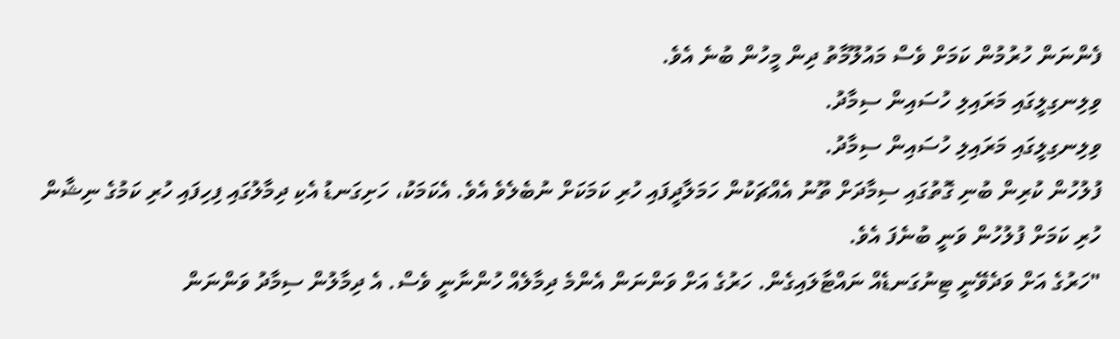ފެންނަން ހުރުމުން ކަމަށް ވެސް މައުލޫމާތު ދިން މީހުން ބުނެ އެވެ.
ވިލިނގިލީގައި މަރައިލި ހުސައިން ސިމާދު.
ވިލިނގިލީގައި މަރައިލި ހުސައިން ސިމާދު.
ފުލުހުން ކުރިން ބުނި ގޮތުގައި ސިމާދަށް ތޫނު އެއްޗަކުން ހަމަލާދީފައި ހުރި ކަމަކަށް ނުބެލެވެ އެވެ. އެކަމަކު، ހަށިގަނޑު އެކި ދިމާލުގައި ފިހިފައި ހުރި ކަމުގެ ނިޝާން ހުރި ކަމަށް ފުލުހުން ވަނީ ބުނެފަ އެވެ.
"ހަރުގެ އަށް ވަދެވޭނީ ޓިނުގަނޑެއް ނައްޓާލައިގެން. ހަރުގެ އަށް ވަންނަން އެންމެ ދިމާލެއް ހުންނާނީ ވެސް. އެ ދިމާލުން ސިމާދު ވަންނަން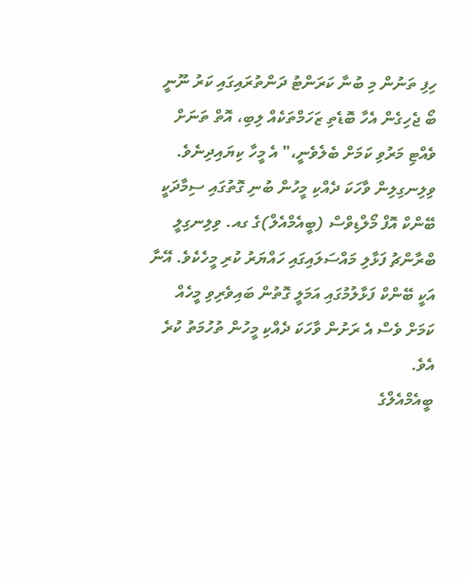ހިފި ތަނުން މި ބުނާ ކަރަންޓު ދަންތުރައިގައި ކަރު ނޫނީ ބޯ ޖެހިގެން އެހާ ބޮޑެތި ޒަހަމްތަކެއް ލިބި، އޮތް ތަނަށް ވެއްޓި މަރުވި ކަމަށް ބެލެވެނީ،" އެ މީހާ ކިޔައިދިނެވެ.
ވިލިނގިލިން ވާހަކަ ދެއްކި މީހުން ބުނި ގޮތުގައި ސިމާދަކީ ބޭންކް އޮފް މޯލްޑިވްސް (ބީއެމްއެލް)ގެ ގއ. ވިލިނގިލީ ބްރާންޗު ފަޅާލި މައްސަލައިގައި ހައްޔަރު ކުރި މީހެކެވެ. އޭނާ އަކީ ބޭންކް ފަޅާލުމުގައި އަމަލީ ގޮތުން ބައިވެރިވި މީހެއް ކަމަށް ވެސް އެ ރަށުން ވާހަކަ ދެއްކި މީހުން ތުހުމަތު ކުރެ އެވެ.
ބީއެމްއެލްގެ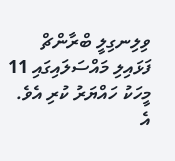ވިލިނގިލީ ބްރާންޗް ފަޅައިލި މައްސަލައިގައި 11 މީހަކު ހައްޔަރު ކުރި އެވެ. އެ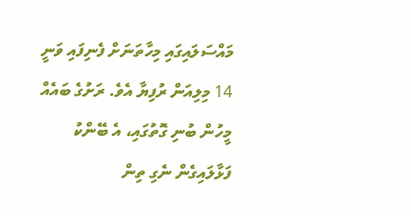މައްސަލައިގައި މިހާތަނަށް ފެނިފައި ވަނީ 14 މިލިއަން ރުފިޔާ އެވެ. ރަށުގެ ބައެއް މީހުން ބުނި ގޮތުގައި، އެ ބޭންކު ފަޅާލައިގެން ނެގި ތިން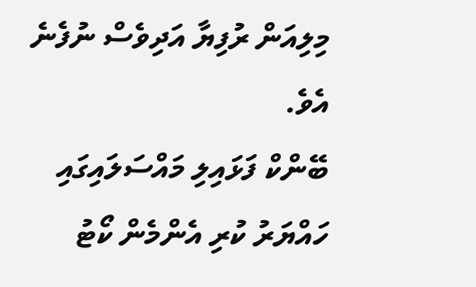މިލިއަން ރުފިޔާ އަދިވެސް ނުފެނެ އެވެ.
ބޭންކް ފަޅައިލި މައްސަލައިގައި ހައްޔަރު ކުރި އެންމެން ކޯޓު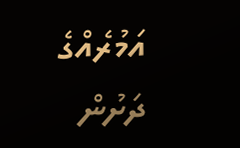އަމުރެއްގެ ދަށުން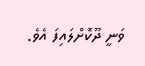ވަނީ ދޫކޮށްލައިފަ އެވެ.